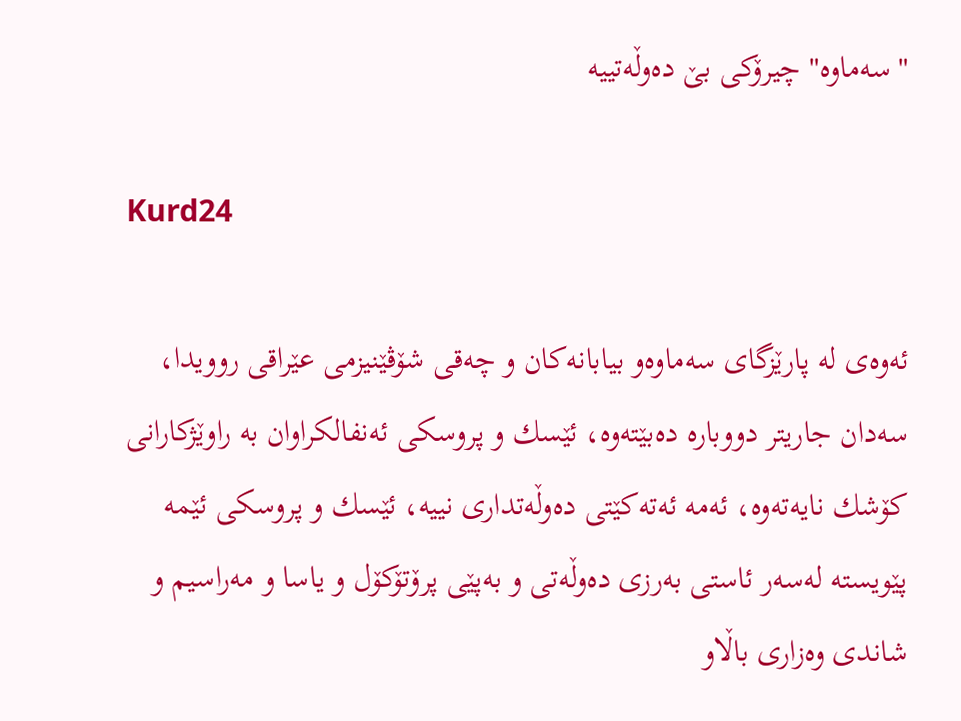"سه‌ماوه‌" چیرۆكی بێ ده‌وڵه‌تییه‌

Kurd24

ئه‌وه‌ی له‌ پارێزگای سه‌ماوه‌و بیابانه‌كان و چه‌قی شۆڤێنیزمی عێراقی روویدا، سه‌دان جاریتر دووباره‌ ده‌بێته‌وه‌، ئێسك و پروسكی ئه‌نفالكراوان به‌ راوێژكارانی كۆشك نایه‌ته‌وه‌، ئه‌مه‌ ئه‌ته‌كێتی ده‌وڵه‌تداری نییه‌، ئێسك و پروسكی ئێمه‌ پێویسته‌ له‌سه‌ر ئاستی به‌رزی ده‌وڵه‌تی و به‌پێی پرۆتۆكۆل و یاسا و مه‌راسیم و شاندی وه‌زاری باڵاو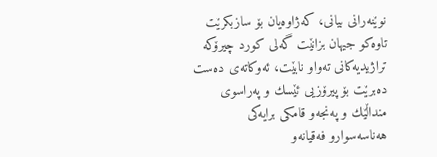نوێنه‌رانی بیانی، كه‌ژاوه‌یان بۆ سازبكرێت تاوه‌كو جیهان بزانێت گه‌لی كورد چیرۆكه‌ تراژیدیه‌كانی ته‌واو نابێت، ئه‌وكاته‌ی ده‌ست ده‌برێت بۆ پیرۆزیی ئێسك و په‌راسوی منداڵێك و په‌نجه‌و قامكی برایه‌كی هه‌ناسه‌سوارو فه‌قیانه‌و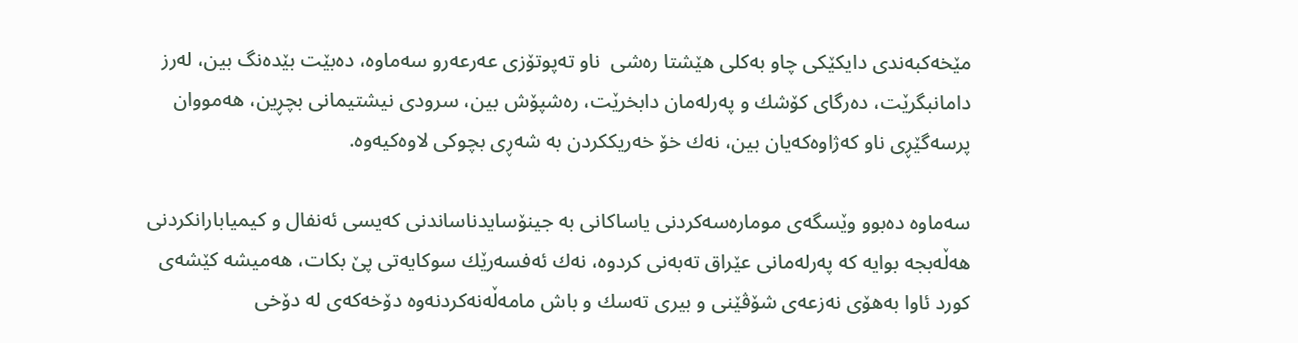مێخه‌كبه‌ندی دایكێكی چاو به‌كلی هێشتا ره‌شی  ناو ته‌پوتۆزی عه‌رعه‌رو سه‌ماوه‌، ده‌بێت بێده‌نگ بین، له‌رز دامانبگرێت، ده‌رگای كۆشك و په‌رله‌مان دابخرێت، ره‌شپۆش بین، سرودی نیشتیمانی بچڕین، هه‌مووان پرسه‌گێڕی ناو كه‌ژاوه‌كه‌یان بین، نه‌ك خۆ خه‌ریككردن به‌ شه‌ڕی بچوكی لاوه‌كیه‌وه‌.

سه‌ماوه‌ ده‌بوو وێسگه‌ی موماره‌سه‌كردنی یاساكانی به‌ جینۆسایدناساندنی كه‌یسی ئه‌نفال و كیمیابارانكردنی هه‌ڵه‌بجه‌ بوایه‌ كه‌ په‌رله‌مانی عێراق ته‌به‌نی كردوه‌، نه‌ك ئه‌فسه‌رێك سوكایه‌تی پێ بكات، هه‌میشه‌ كێشه‌ی كورد ئاوا به‌هۆی نه‌زعه‌ی شۆڤێنی و بیری ته‌سك و باش مامه‌ڵه‌نه‌كردنه‌وه‌ دۆخه‌كه‌ی له‌ دۆخی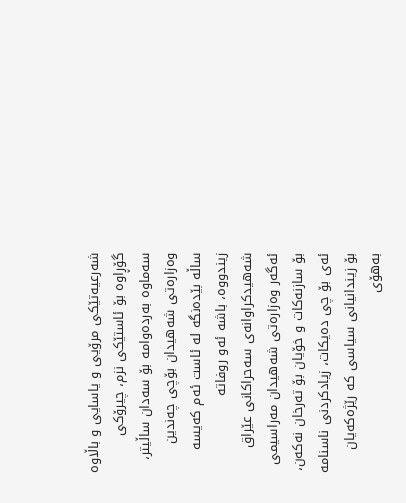شه‌رعیه‌تێكی مرۆیی و یاسایی و باڵاوه‌ گۆڕاوه‌ بۆ ئاستێكی نزم، چیرۆكی سه‌ماوه‌ به‌رده‌وامه‌ بۆ سه‌دان ساڵیتر، وه‌زاره‌تی شه‌هیدان بۆچی چه‌ندین ساڵه‌ بێده‌نگه‌ له‌ ئاست ئه‌م كه‌یسه‌ زیندووه‌، باشه‌ ئه‌و روفاته‌ شه‌هیدكراوانه‌ی سه‌حراكانی عێراق ئه‌گه‌ر وه‌زاره‌تی شه‌هیدان مه‌راسیمی بۆ سازنه‌كات و خۆیان بۆ ته‌رخان نه‌كه‌ن، ئه‌ی بۆ چی ده‌یكات، زیادكردنی ناسنامه‌ بۆ زیندانیانی سیاسی كه‌ رێژه‌كه‌یان به‌هۆی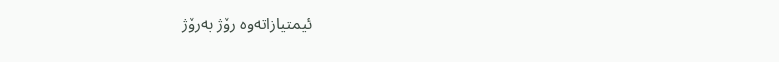ئیمتیازاته‌وه‌ رۆژ به‌رۆژ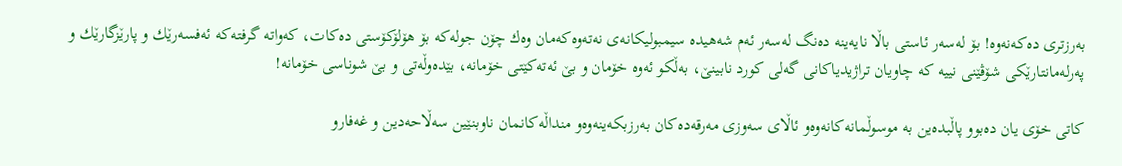به‌رزتری ده‌كه‌نه‌وه‌! بۆ له‌سه‌ر ئاستی باڵا نایه‌ینه‌ ده‌نگ له‌سه‌ر ئه‌م شه‌هیده‌ سیمبولیكانه‌ی نه‌ته‌وه‌كه‌مان وه‌ك چۆن جوله‌كه‌ بۆ هۆلۆكۆستی ده‌كات، كه‌واته‌ گرفته‌كه‌ ئه‌فسه‌رێك و پارێزگارێك و په‌رله‌مانتارێكی شۆڤێنی نییه‌ كه‌ چاویان تراژیدیاكانی گه‌لی كورد نابینێ، به‌ڵكو ئه‌وه‌ خۆمان و بێ ئه‌ته‌كێتی خۆمانه‌، بێده‌وڵه‌تی و بێ شوناسی خۆمانه‌!

كاتی خۆی یان ده‌بوو پاڵبده‌ین به‌ موسوڵمانه‌كانه‌وه‌و ئاڵای سه‌وزی مه‌رقه‌ده‌كان به‌رزبكه‌ینه‌وه‌و منداڵه‌كانمان ناوبنێین سه‌ڵاحه‌دین و غه‌فارو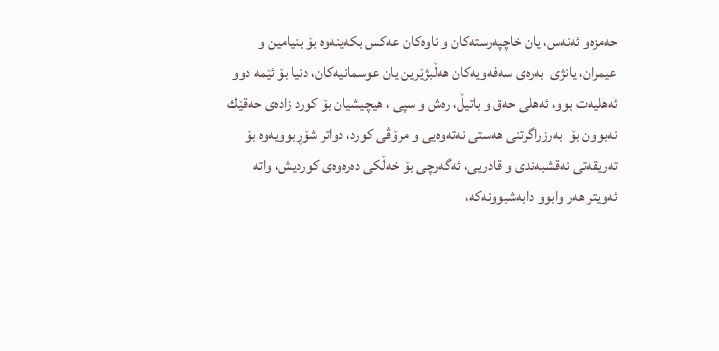حه‌مزه‌و ئه‌نه‌س، یان خاچپه‌رسته‌كان و ناوه‌كان عه‌كس بكه‌ینه‌وه‌ بۆ بنیامین و عیمران، یانژی  به‌ره‌ی سه‌فه‌ویه‌كان هه‌ڵبژێرین یان عوسمانیه‌كان، دنیا بۆ ئێمه‌ دوو ئه‌هلیه‌ت بوو، ئه‌هلی حه‌ق و باتیڵ، ره‌ش و سپی ، هیچیشیان بۆ كورد زاده‌ی حه‌قێك نه‌بوون بۆ  به‌رزراگرتنی هه‌ستی نه‌ته‌وه‌یی و مرۆڤی كورد، دواتر شۆڕبوویه‌وه‌ بۆ ته‌ریقه‌تی نه‌قشبه‌ندی و قادریی، ئه‌گه‌رچی بۆ خه‌ڵكی ده‌ره‌وه‌ی كوردیش، واته‌ ئه‌ویتر هه‌ر وابوو دابه‌شبوونه‌كه‌،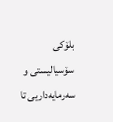بلۆكی سۆسیالیستی و سه‌رمایه‌داریی تا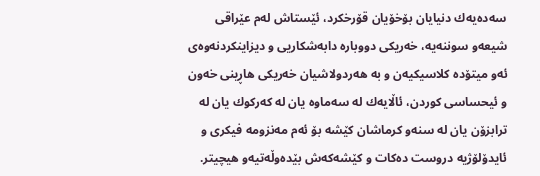سه‌ده‌یه‌ك دنیایان بۆخۆیان قۆرخكرد، ئێستاش له‌م عێراقی شیعه‌و سوننه‌یه‌، خه‌ریكی دووباره‌ دابه‌شكاریی و دیزاینكردنه‌وه‌ی ئه‌و میتۆده‌ كلاسیكیه‌ن و به‌ هه‌ردولاشیان خه‌ریكی هاڕینی خه‌ون و ئیحساسی كوردن، ئاڵایه‌ك له‌ سه‌ماوه‌ یان له‌ كه‌ركوك یان له‌ ترابزۆن یان له‌ سنه‌و كرماشان كێشه‌ بۆ ئه‌م مه‌نزومه‌ فیكری و ئایدۆلۆژیه‌ دروست ده‌كات و كێشه‌كه‌ش بێده‌وڵه‌تیه‌و هیچیتر.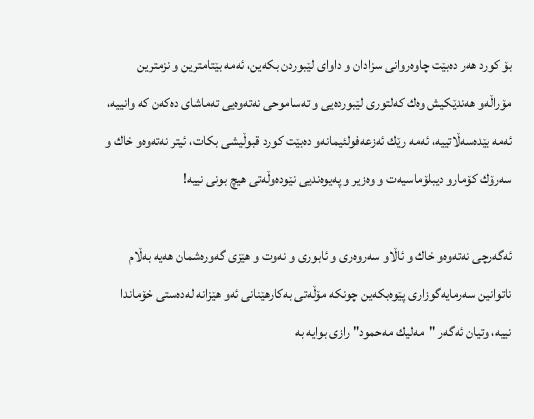بۆ كورد هه‌ر ده‌بێت چاوه‌روانی سزادان و داوای لێبوردن بكه‌ین، ئه‌مه‌ بێتامترین و نزمترین مۆراڵه‌و هه‌ندێكیش وه‌ك كه‌لتوری لێبورده‌یی و ته‌ساموحی نه‌ته‌وه‌یی ته‌ماشای ده‌كه‌ن كه‌ وانییه‌، ئه‌مه‌ بێده‌سه‌ڵاتییه‌، ئه‌مه‌ رێك ئه‌زعه‌فولئیمانه‌و ده‌بێت كورد قبوڵیشی بكات، ئیتر نه‌ته‌وه‌و خاك و سه‌رۆك كۆمارو دیبلۆماسیه‌ت و وه‌زیر و په‌یوه‌ندیی نێوده‌وڵه‌تی هیچ بونی نییه‌!

ئه‌گه‌رچی نه‌ته‌وه‌و خاك و ئاڵاو سه‌روه‌ری و ئابوری و نه‌وت و هێزی گه‌وره‌شمان هه‌یه‌ به‌ڵام  ناتوانین سه‌رمایه‌گوزاری پێوه‌بكه‌ین چونكه‌ مۆڵه‌تی به‌كارهێنانی ئه‌و هێزانه‌ له‌ده‌ستی خۆماندا نییه‌، وتیان ئه‌گه‌ر "مه‌لیك مه‌حمود" رازی بوایه‌ به‌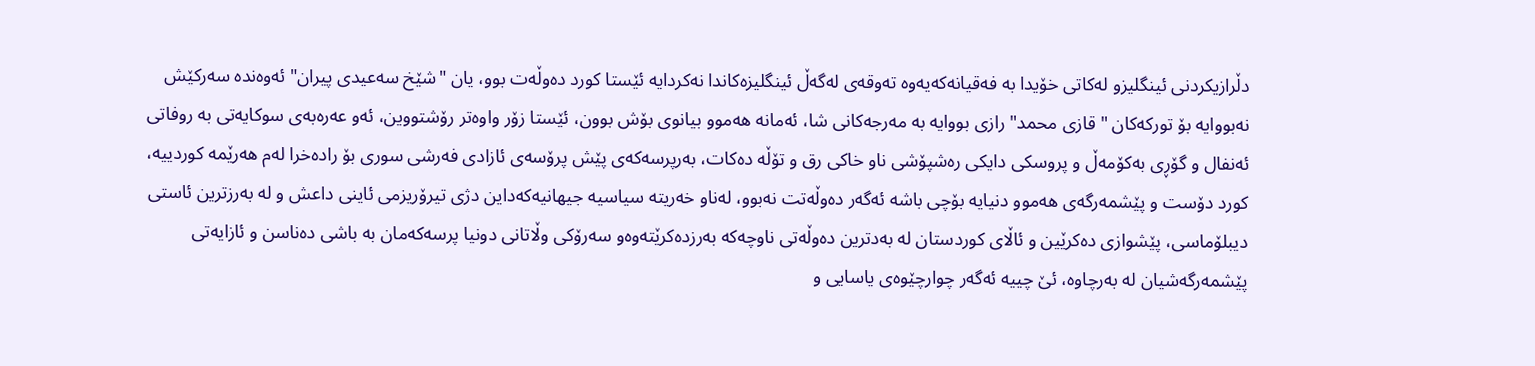دڵرازیكردنی ئینگلیزو له‌كاتی خۆیدا به‌ فه‌قیانه‌كه‌یه‌وه‌ ته‌وقه‌ی له‌گه‌ڵ ئینگلیزه‌كاندا نه‌كردایه‌ ئێستا كورد ده‌وڵه‌ت بوو، یان "شێخ سه‌عیدی پیران" ئه‌وه‌نده‌ سه‌ركێش نه‌بووایه‌ بۆ توركه‌كان " قازی محمد" رازی بووایه‌ به‌ مه‌رجه‌كانی شا، ئه‌مانه‌ هه‌موو بیانوی بۆش بوون، ئێستا زۆر واوه‌تر رۆشتووین، ئه‌و عه‌ره‌به‌ی سوكایه‌تی به‌ روفاتی ئه‌نفال و گۆڕی به‌كۆمه‌ڵ و پروسكی دایكی ره‌شپۆشی ناو خاكی رق و تۆڵه‌ ده‌كات، به‌رپرسه‌كه‌ی پێش پرۆسه‌ی ئازادی فه‌رشی سوری بۆ راده‌خرا له‌م هه‌رێمه‌ كوردییه‌، كورد دۆست و پێشمه‌رگه‌ی هه‌موو دنیایه‌ بۆچی باشه‌ ئه‌گه‌ر ده‌وڵه‌تت نه‌بوو، له‌ناو خه‌ریته‌ سیاسیه‌ جیهانیه‌كه‌داین دژی تیرۆریزمی ئاینی داعش و له‌ به‌رزترین ئاستی دیبلۆماسی، پێشوازی ده‌كرێین و ئاڵای كوردستان له‌ به‌دترین ده‌وڵه‌تی ناوچه‌كه‌ به‌رزده‌كرێته‌وه‌و سه‌رۆكی وڵاتانی دونیا پرسه‌كه‌مان به‌ باشی ده‌ناسن و ئازایه‌تی پێشمه‌رگه‌شیان له‌ به‌رچاوه‌، ئێ چییه‌ ئه‌گه‌ر چوارچێوه‌ی یاسایی و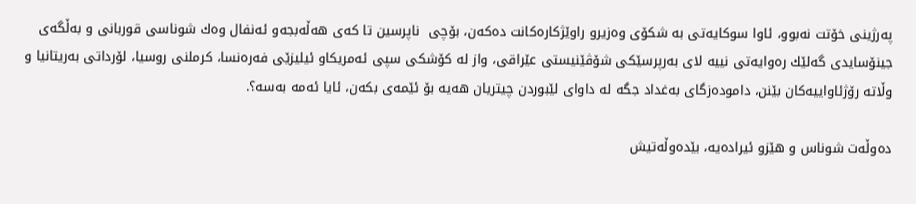په‌رژینی خۆتت نه‌بوو، ئاوا سوكایه‌تی به‌ شكۆی وه‌زیرو راوێژكاره‌كانت ده‌كه‌ن، بۆچی  ناپرسین تا كه‌ی هه‌ڵه‌بجه‌و ئه‌نفال وه‌ك شوناسی قوربانی و به‌ڵگه‌ی جینۆسایدی گه‌لێك ره‌وایه‌تی نییه‌ لای به‌رپرسێكی شۆڤێنیستی عێراقی، واز له‌ كۆشكی سپی ئه‌مریكاو ئیلیزێی فه‌ره‌نسا، كرملنی روسیا، لۆرداتی به‌ریتانیا و وڵاته‌ رۆژئاواییه‌كان بێنن، داموده‌زگای به‌غداد جگه‌ له‌ داوای لێبوردن چیتریان هه‌یه‌ بۆ ئێمه‌ی بكه‌ن، ئایا ئه‌مه‌ به‌سه‌؟.

ده‌وڵه‌ت شوناس و هێزو ئیراده‌یه‌، بێده‌وڵه‌تیش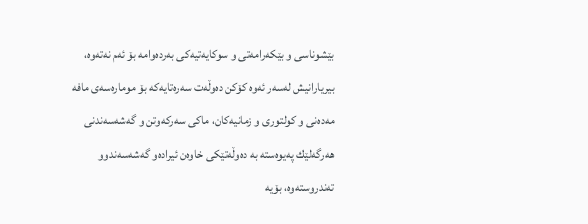بێشوناسی و بێكه‌رامه‌تی و سوكایه‌تیه‌كی به‌رده‌وامه‌ بۆ ئه‌م نه‌ته‌وه‌، بیریارانیش له‌سه‌ر ئه‌وه‌ كۆكن ده‌وڵه‌ت سه‌ره‌تایه‌كه‌ بۆ موماره‌سه‌ی مافه‌ مه‌ده‌نی و كولتوری و زمانیه‌كان، ماكی سه‌ركه‌وتن و گه‌شه‌سه‌ندنی هه‌رگه‌لێك په‌یوه‌سته‌ به‌ ده‌وڵه‌تێكی خاوه‌ن ئیراده‌و گه‌شه‌سه‌ندوو ته‌ندروسته‌وه‌، بۆیه‌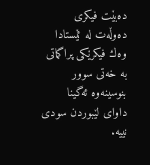ده‌بێت فیكری ده‌وڵه‌ت له‌ ئێستادا وه‌ك فیكرێكی پراگماتی به‌ خه‌تی سوور بنوسینه‌وه‌ ئه‌گینا داوای لێبوردن سودی نییه‌.